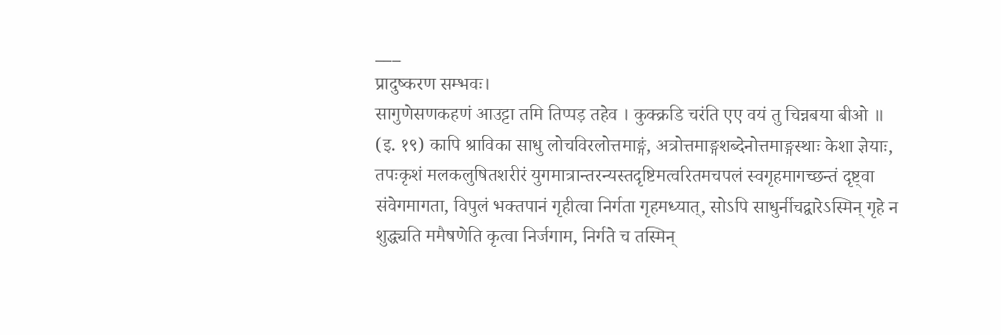___
प्रादुष्करण सम्भवः।
सागुणेसणकहणं आउट्टा तमि तिप्पड़ तहेव । कुक्क्रडि चरंति एए वयं तु चिन्नबया बीओ ॥
(इ. १९) कापि श्राविका साधु लोचविरलोत्तमाङ्गं, अत्रोत्तमाङ्गशब्देनोत्तमाङ्गस्थाः केशा ज्ञेयाः, तपःकृशं मलकलुषितशरीरं युगमात्रान्तरन्यस्तदृष्टिमत्वरितमचपलं स्वगृहमागच्छन्तं दृष्ट्वा संवेगमागता, विपुलं भक्तपानं गृहीत्वा निर्गता गृहमध्यात्, सोऽपि साधुर्नीचद्वारेऽस्मिन् गृहे न शुद्ध्यति ममैषणेति कृत्वा निर्जगाम, निर्गते च तस्मिन्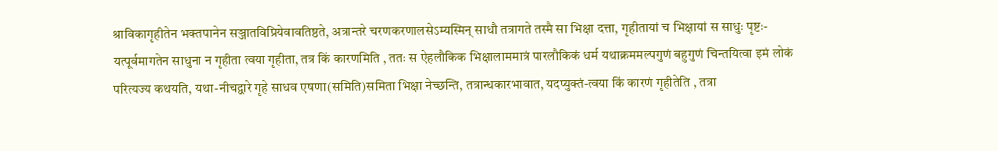श्राविकागृहीतेन भक्तपानेन सञ्जातविप्रियेवावतिष्ठते, अत्रान्तरे चरणकरणालसेऽम्यस्मिन् साधौ तत्रागते तस्मै सा भिक्षा दत्ता, गृहीतायां च भिक्षायां स साधुः पृष्टः-यत्पूर्वमागतेन साधुना न गृहीता त्वया गृहीता, तत्र किं कारणमिति , ततः स ऐहलौकिक भिक्षालाममात्रं पारलौकिकं धर्म यथाक्रममल्पगुणं बहुगुणं चिन्तयित्वा इमं लोकं परित्यज्य कथयति, यथा-नीचद्वारे गृहे साधव एषणा(समिति)समिता भिक्षा नेच्छन्ति, तत्रान्धकारभावात, यदप्युक्तं-त्वया किं कारणं गृहीतेति , तत्रा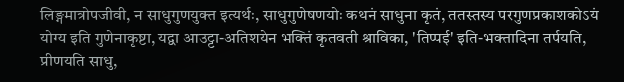लिङ्गमात्रोपजीवी, न साधुगुणयुक्त इत्यर्थः, साधुगुणेषणयोः कथनं साधुना कृतं, ततस्तस्य परगुणप्रकाशकोऽयं योग्य इति गुणेनाकृष्टा, यद्वा आउट्टा-अतिशयेन भक्तिं कृतवती श्राविका, 'तिप्पई' इति-भक्तादिना तर्पयति, प्रीणयति साधु,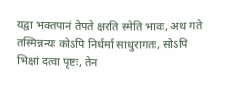यद्वा भक्तपानं तेपते क्षरति स्मेति भावः, अथ गते तस्मिन्नन्यः कोऽपि निर्धर्मा साधुरागतः, सोऽपि भिक्षां दत्वा पृष्टः, तेन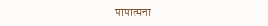पापात्मना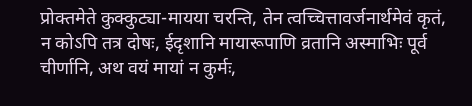प्रोक्तमेते कुक्कुट्या-मायया चरन्ति, तेन त्वच्चित्तावर्जनार्थमेवं कृतं, न कोऽपि तत्र दोषः, ईदृशानि मायारूपाणि व्रतानि अस्माभिः पूर्व चीर्णानि, अथ वयं मायां न कुर्मः,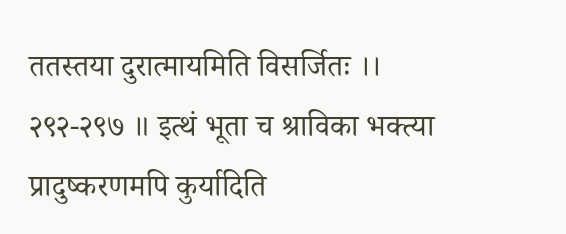ततस्तया दुरात्मायमिति विसर्जितः ।। २९२-२९७ ॥ इत्थं भूता च श्राविका भक्त्या प्रादुष्करणमपि कुर्यादिति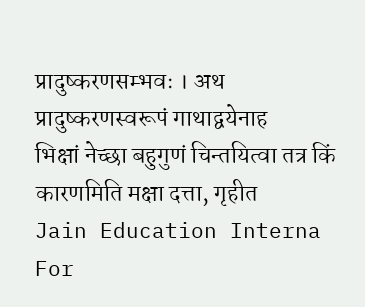प्रादुष्करणसम्भवः । अथ प्रादुष्करणस्वरूपं गाथाद्वयेनाह
भिक्षां नेच्छा बहुगुणं चिन्तयित्वा तत्र किं कारणमिति मक्षा दत्ता, गृहीत
Jain Education Interna
For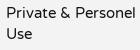Private & Personel Use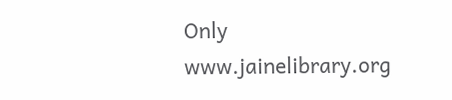Only
www.jainelibrary.org